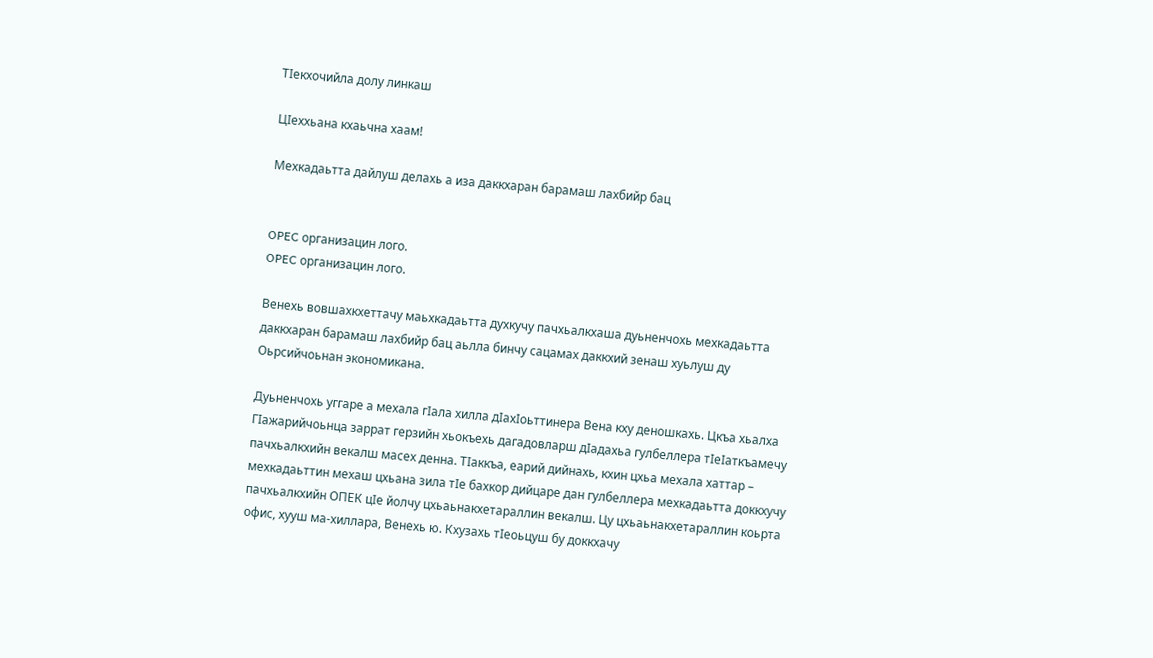ТIекхочийла долу линкаш

ЦIеххьана кхаьчна хаам!

Мехкадаьтта дайлуш делахь а иза даккхаран барамаш лахбийр бац


OPEC организацин лого.
OPEC организацин лого.

Венехь вовшахкхеттачу маьхкадаьтта духкучу пачхьалкхаша дуьненчохь мехкадаьтта даккхаран барамаш лахбийр бац аьлла бинчу сацамах даккхий зенаш хуьлуш ду Оьрсийчоьнан экономикана.

Дуьненчохь уггаре а мехала гIала хилла дIахIоьттинера Вена кху деношкахь. Цкъа хьалха ГIажарийчоьнца заррат герзийн хьокъехь дагадовларш дIадахьа гулбеллера тIеIаткъамечу пачхьалкхийн векалш масех денна. ТIаккъа, еарий дийнахь, кхин цхьа мехала хаттар – мехкадаьттин мехаш цхьана зила тIе бахкор дийцаре дан гулбеллера мехкадаьтта доккхучу пачхьалкхийн ОПЕК цIе йолчу цхьаьнакхетараллин векалш. Цу цхьаьнакхетараллин коьрта офис, хууш ма-хиллара, Венехь ю. Кхузахь тIеоьцуш бу доккхачу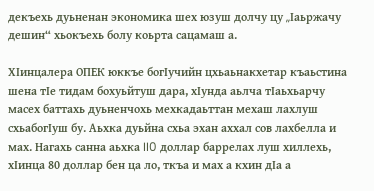декъехь дуьненан экономика шех юзуш долчу цу „Iаьржачу дешин“ хьокъехь болу коьрта сацамаш а.

ХIинцалера ОПЕК юккъе богIучийн цхьаьнакхетар къаьстина шена тIе тидам бохуьйтуш дара, хIунда аьлча тIаьхьарчу масех баттахь дуьненчохь мехкадаьттан мехаш лахлуш схьабогIуш бу. Аьхка дуьйна схьа эхан аххал сов лахбелла и мах. Нагахь санна аьхка II0 доллар баррелах луш хиллехь, хIинца 80 доллар бен ца ло, ткъа и мах а кхин дIа а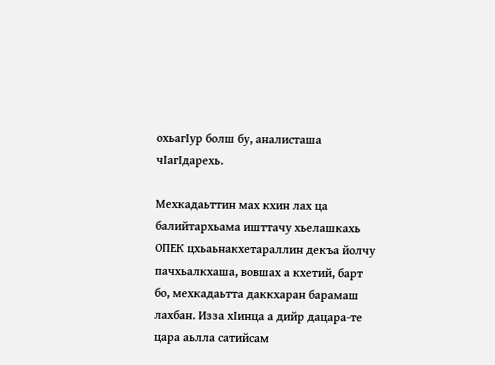охьагIур болш бу, аналисташа чIагIдарехь.

Мехкадаьттин мах кхин лах ца балийтархьама ишттачу хьелашкахь ОПЕК цхьаьнакхетараллин декъа йолчу пачхьалкхаша, вовшах а кхетий, барт бо, мехкадаьтта даккхаран барамаш лахбан. Изза хIинца а дийр дацара-те цара аьлла сатийсам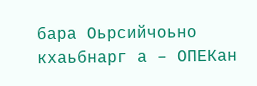бара Оьрсийчоьно кхаьбнарг а – ОПЕКан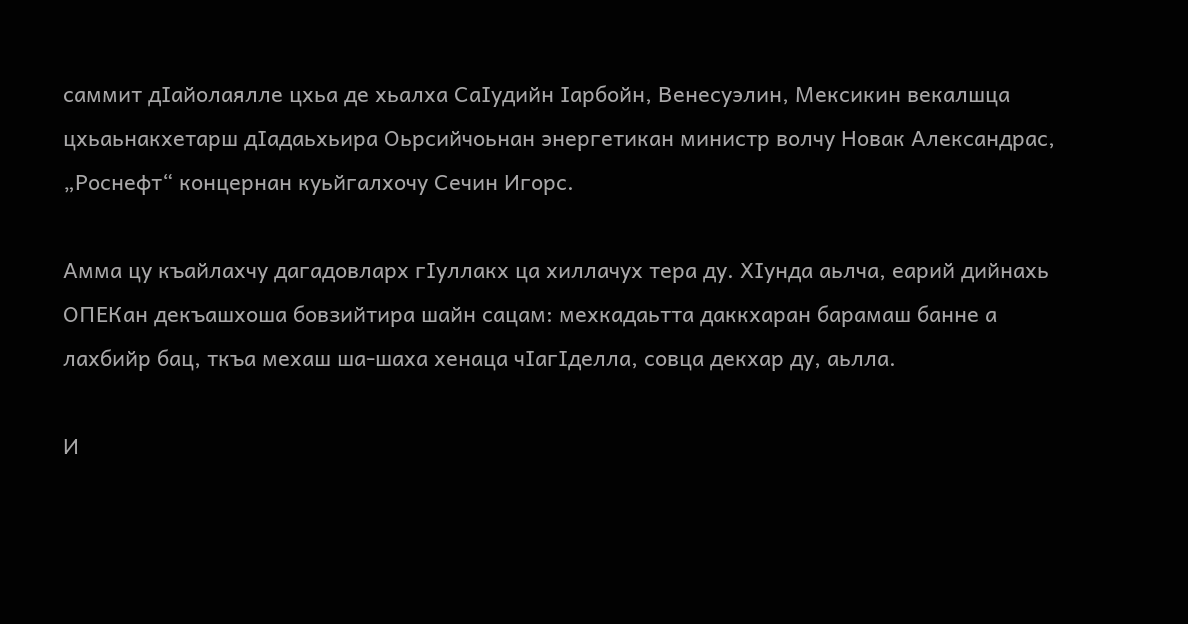саммит дIайолаялле цхьа де хьалха СаIудийн Iарбойн, Венесуэлин, Мексикин векалшца цхьаьнакхетарш дIадаьхьира Оьрсийчоьнан энергетикан министр волчу Новак Александрас, „Роснефт“ концернан куьйгалхочу Сечин Игорс.

Амма цу къайлахчу дагадовларх гIуллакх ца хиллачух тера ду. ХIунда аьлча, еарий дийнахь ОПЕКан декъашхоша бовзийтира шайн сацам: мехкадаьтта даккхаран барамаш банне а лахбийр бац, ткъа мехаш ша-шаха хенаца чIагIделла, совца декхар ду, аьлла.

И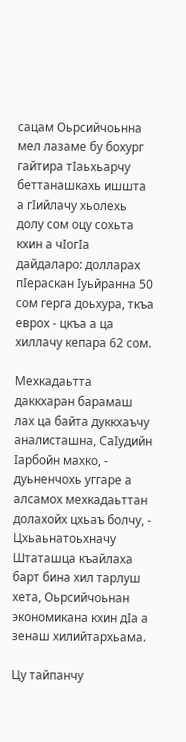сацам Оьрсийчоьнна мел лазаме бу бохург гайтира тIаьхьарчу беттанашкахь ишшта а гIийлачу хьолехь долу сом оцу сохьта кхин а чIогIа дайдаларо: долларах пIераскан Iуьйранна 50 сом герга доьхура, ткъа еврох - цкъа а ца хиллачу кепара 62 сом.

Мехкадаьтта даккхаран барамаш лах ца байта дуккхаъчу аналисташна, СаIудийн Iарбойн махко, - дуьненчохь уггаре а алсамох мехкадаьттан долахойх цхьаъ болчу, - Цхьаьнатоьхначу Штаташца къайлаха барт бина хил тарлуш хета, Оьрсийчоьнан экономикана кхин дIа а зенаш хилийтархьама.

Цу тайпанчу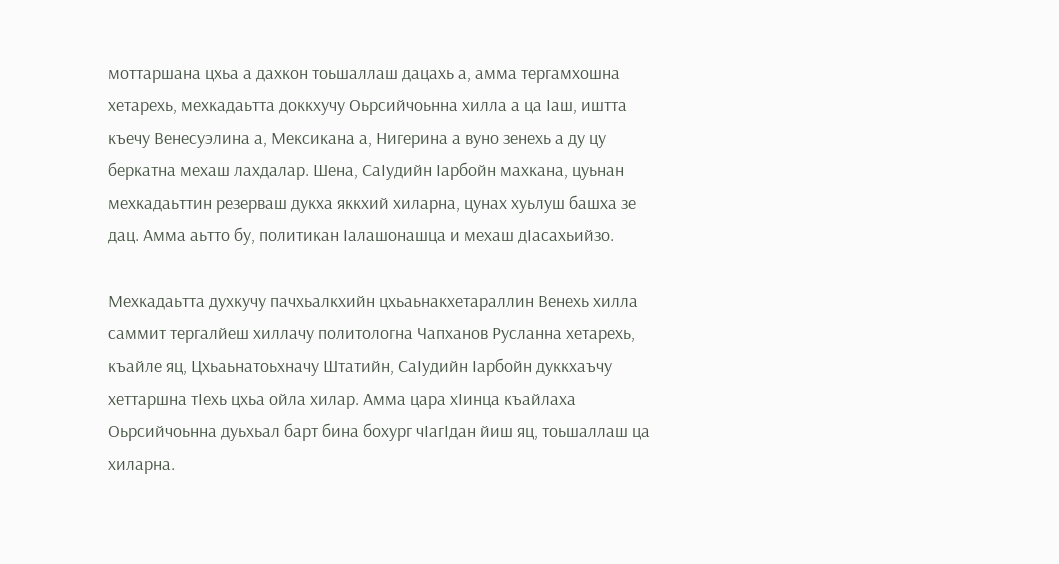моттаршана цхьа а дахкон тоьшаллаш дацахь а, амма тергамхошна хетарехь, мехкадаьтта доккхучу Оьрсийчоьнна хилла а ца Iаш, иштта къечу Венесуэлина а, Мексикана а, Нигерина а вуно зенехь а ду цу беркатна мехаш лахдалар. Шена, СаIудийн Iарбойн махкана, цуьнан мехкадаьттин резерваш дукха яккхий хиларна, цунах хуьлуш башха зе дац. Амма аьтто бу, политикан Iалашонашца и мехаш дIасахьийзо.

Мехкадаьтта духкучу пачхьалкхийн цхьаьнакхетараллин Венехь хилла саммит тергалйеш хиллачу политологна Чапханов Русланна хетарехь, къайле яц, Цхьаьнатоьхначу Штатийн, СаIудийн Iарбойн дуккхаъчу хеттаршна тIехь цхьа ойла хилар. Амма цара хIинца къайлаха Оьрсийчоьнна дуьхьал барт бина бохург чIагIдан йиш яц, тоьшаллаш ца хиларна.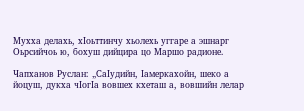Мухха делахь, хIоьттинчу хьолехь уггаре а эшнарг Оьрсийчоь ю, бохуш дийцира цо Маршо радионе.

Чапханов Руслан: „СаIудийн, Iамеркахойн, шеко а йоцуш, дукха чIогIа вовшех кхеташ а, вовшийн лелар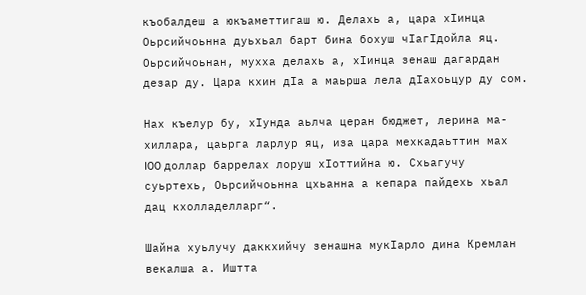къобалдеш а юкъаметтигаш ю. Делахь а, цара хIинца Оьрсийчоьнна дуьхьал барт бина бохуш чIагIдойла яц. Оьрсийчоьнан, мухха делахь а, хIинца зенаш дагардан дезар ду. Цара кхин дIа а маьрша лела дIахоьцур ду сом.

Нах къелур бу, хIунда аьлча церан бюджет, лерина ма-хиллара, цаьрга ларлур яц, иза цара мехкадаьттин мах I00 доллар баррелах лоруш хIоттийна ю. Схьагучу суьртехь, Оьрсийчоьнна цхьанна а кепара пайдехь хьал дац кхолладелларг“.

Шайна хуьлучу даккхийчу зенашна мукIарло дина Кремлан векалша а. Иштта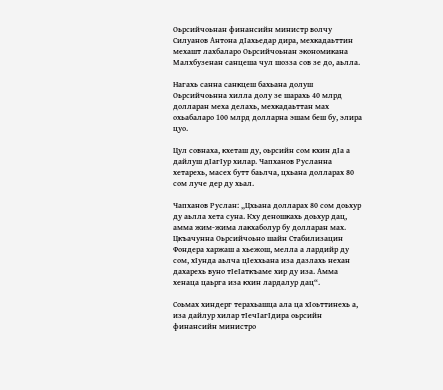Оьрсийчоьнан финансийн министр волчу Силуанов Антона дIахьедар дира, мехкадаьттин мехашт лахбаларо Оьрсийчоьнан экономикана Малхбузенан санцеша чул шозза сов зе до, аьлла.

Нагахь санна санкцеш бахьана долуш Оьрсийчоьнна хилла долу зе шарахь 40 млрд долларан меха делахь, мехкадаьттан мах охьабаларо 100 млрд долларна эшам беш бу, элира цуо.

Цул совнаха, кхеташ ду, оьрсийн сом кхин дIа а дайлуш дIагIур хилар. Чапханов Русланна хетарехь, масех бутт баьлча, цхьана долларах 80 сом луче дер ду хьал.

Чапханов Руслан: „Цхьана долларах 80 сом доьхур ду аьлла хета суна. Кху деношкахь доьхур дац, амма жим-жима лакхаболур бу долларан мах. Цкъачунна Оьрсийчоьно шайн Стабилизацин Фондера харжаш а хьежош, мелла а лардийр ду сом, хIунда аьлча цIеххьана иза дазлахь нехан дахарехь вуно тIеIаткъаме хир ду иза. Амма хенаца цаьрга иза кхин лардалур дац“.

Соьмах хиндерг терахьашца ала ца хIоьттинехь а, иза дайлур хилар тIечIагIдира оьрсийн финансийн министро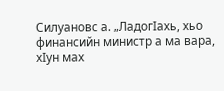Силуановс а. „ЛадогIахь, хьо финансийн министр а ма вара, хIун мах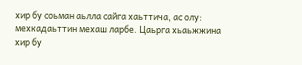хир бу соьман аьлла сайга хаьттича, ас олу: мехкадаьттин мехаш ларбе. Цаьрга хьаьжжина хир бу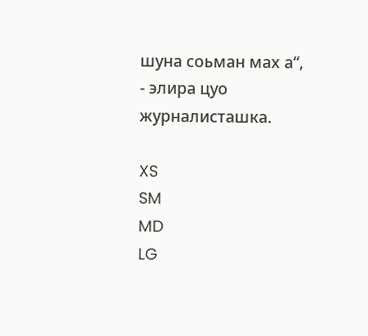шуна соьман мах а“, - элира цуо журналисташка.

XS
SM
MD
LG